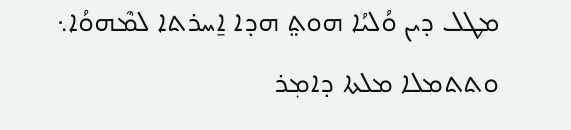ܡܛܠ ܕܝܢ ܘܳܠܝܳܐ ܗܘܬ݀ ܗܕܐ ܐ̱ܚܪܬܐ ܠܡܶܗܘܳܐ܆ ܘܬܬܡܠܐ ܡܠܬܐ ܕܐܡ݂ܪ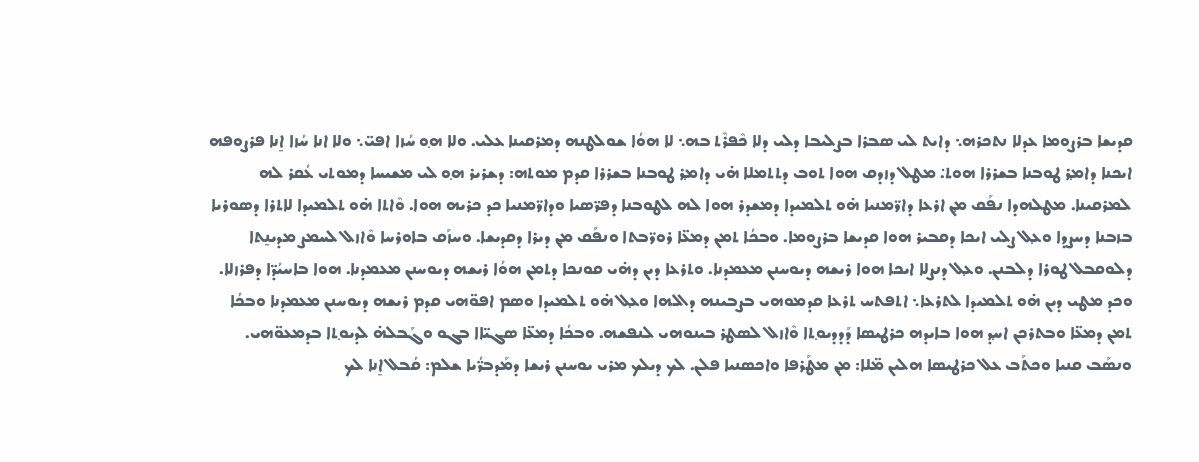ܩܕܝܫܐ ܒܪܨܘܡܐ ܥܕܠܐ ܢܬܟܪܗ܆ ܕܐܝܬ ܠܝ ܣܒܪܐ ܒܨܠܝܒܐ ܕܠܝ ܕܠܐ ܟܶܦܪܶܬ ܒܗ܆ ܠܐ ܗܘܳܐ ܫܘܠܛܢܗ ܕܡܪܩܝܢܐ ܥܠܝ. ܘܠܐ ܗ݂ܘ ܚܳܙܐ ܐܦܝ̈܆ ܘܠܐ ܐܢܐ ܚܳܙܐ ܐ̱ܢܐ ܦܪܨܘܦܗ ܐܝܟܢܐ ܕܐܡ݂ܪ ܛܘܒܢܐ ܒܫܪܪܐ ܗܘܬ݀. ܡܛܠ ܕܙܕܩ ܗܘܐ ܬܘܒ ܕܬܬܡܠܐ ܗ̇ܝ ܕܐܡ݂ܪ ܛܘܒܢܐ ܒܫܪܪܐ ܩܕܡ ܡܘܬܗ: ܕܫܪܝܪ ܗ݂ܘ ܠܝ ܡܫܝܚܐ ܕܡܘܬܝ ܥܳܩܪ ܠܗ ܠܡܪܩܝܢܐ. ܡܛܠܗܕܐ ܢܦܰܩ ܡ݂ܢ ܐܪܥܐ ܕܐܪ̈ܡܢܝܐ ܗ̇ܘ ܬܠܡܝܕܐ ܕܡܫܕܪ ܗܘܐ ܠܗ ܠܛܘܒܢܐ ܕܦܪ̈ܣܝܐ ܘܕܐܪ̈ܡܢܝܐ ܟܕ ܟܪܝܗ ܗܘܐ. ܘܶܐܬܐ ܗ̇ܘ ܬܠܡܝܕܐ ܠܐܬܪܐ ܕܣܘܪܝܐ ܒܙܒܢܐ ܕܚܨܕܐ ܘܥ݂ܠ ܨܠܝ ܐܝܟܐ ܕܩܒܝܪ ܗܘܐ ܩܕܝܫܐ ܒܪܨܘܡܐ. ܘܒܟܳܐ ܬܡܢ ܕܡܥ̈ܐ ܪܘܪ̈ܒܬܐ ܘܢܦܰܩ ܡ݂ܢ ܕܝܪܐ ܕܩܕܝܫܐ. ܘܚܙܰܩ ܒܐܘܪܚܐ ܘܶܐܙܠ ܠܚܡܨ ܡܕܝܢ̱ܬܐ ܕܠܘܩܒܠ ܛܘܪܐ ܕܠܒܢܢ. ܘܥ݂ܠ ܕܢܨܠܐ ܐܝܟܐ ܗܘܐ ܪܝܫܗ ܕܝܘܚܢܢ ܡܥܡܕܢܐ. ܘܬܪܥܐ ܕܝܢ ܕܗ̇ܝ ܩܘܢܟܐ ܕܬܡܢ ܗܘܳܐ ܪܝܫܗ ܕܝܘܚܢܢ ܡܥܡܕܢܐ. ܗܘܐ ܒܐܚܝܳܕ̈ܐ ܕܦܪܙܠܐ. ܘܟܕ ܡܛܝ ܕܝܢ ܗ̇ܘ ܬܠܡܝܕܐ ܠܬܪܥܐ܆ ܐܬܦܬܚ ܬܪܥܐ ܩܕܡܘܗܝ ܒܨܒܝܢܗ ܕܐܠܗܐ ܘܥ݂ܠ ܗ̇ܘ ܬܠܡܝܕܐ ܘܣܡ ܐܦܘ̈ܗܝ ܩܕܡ ܪܝܫܗ ܕܝܘܚܢܢ ܡܥܡܕܢܐ ܘܒܟܳܐ ܬܡܢ ܕܡܥ̈ܐ ܘܒܬܪܟܢ ܐܚ݂ܕ ܗܘܐ ܒܐܝܕܗ ܟܪܛܝܣܐ ܕܰܕܕܝܘ݂ܬܐ ܘܶܐܙܠ ܠܣܛܪ ܒܝܢܘܗܝ ܠܢܦܫܗ. ܘܒܟܳܐ ܕܡܥ̈ܐ ܣܓܝ̈ܐܐ ܒܓܘ ܘܓܰܒܠܗ̇ ܠܕܝܘ݂ܬܐ ܒܕܡܥܘ̈ܗܝ. ܘܢܣܰܒ ܩܢܝܐ ܘܟܬܰܒ ܥܠ ܟܪܛܝܣܐ ܗܠܝܢ ܡ̈ܠܐ: ܡ݂ܢ ܡܛܰܪܦܐ ܘܐܟܣܢܝܐ ܦܠܢ. ܠܟ ܕܝܠܟ ܡܪܝ ܝܘܚܢܢ ܪܝܫܐ ܕܡܰܕܒܪ̈ܳܝܐ ܫܠܡ: ܩܳܒܠ ܐ̱ܢܐ ܠܟ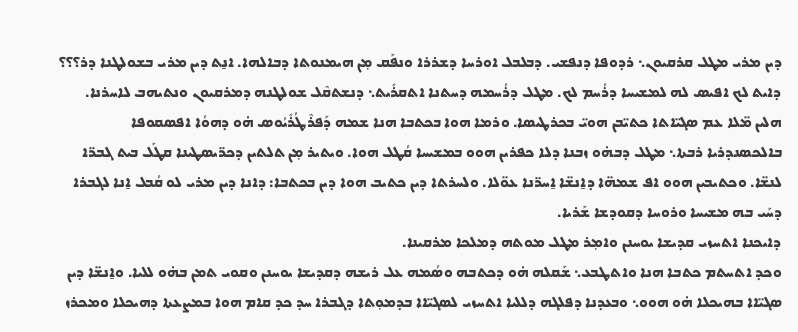ܕܝܢ ܡܪܝ ܡܛܠ ܩܪܩܝܘܢ܆ ܪܕܘܦܐ ܕܢܦܫܝ. ܕܒܠܒܠ ܐܘܪܚܐ ܕܫܪܪܐ ܘܢܦܰܩ ܡ݂ܢ ܗܝܡܢܘܬܐ ܕܒܐܠܗܐ. ܐܢ̱ܬ ܕܝܢ ܡܪܝ ܒܫܘܠܛܢܐ ܕܪ؟؟؟ ܕܐܝܬ ܠܟ ܐܦܝܣ ܠܗ ܠܡܫܝܚܐ ܕܪܳܚܡ ܠܟ. ܡܛܠ ܕܪܳܚܡܗ ܕܚܬܢܐ ܐܬܩܪܺܝܬ܆ ܕܢܫܬܩܶܠ ܫܘܠܛܢܗ ܕܡܪܩܝܘܢ ܘܢܬܝܗܒ ܠܐܚܪܢܐ. ܗܠܝܢ ܡ̈ܠܐ ܥܡ ܣܓܝ̈ܐܬܐ ܟܬܝ̈ܒܢ ܗܘܝ̈ ܒܟܪܛܝܣܐ. ܘܪܡܐ ܗܘܐ ܒܟܬܒܐ ܗܢܐ ܫܡܗ ܕܰܦܪܶܛܳܪܺܝܳܘܣ ܗ̇ܘ ܕܗܘܳܐ ܐܦܣܩܘܦܐ ܒܐܠܟܣܢܕܪܝܐ ܪܒܬܐ܆ ܡܛܠ ܕܒܗ̇ܘ ܙܒܢܐ ܕܠܐ ܟܦܪܝܢ ܗܘܘ ܒܡܫܝܚܐ ܩܳܛܠ ܗܘܐ. ܘܝܬܝܪ ܡ݂ܢ ܬܠܬܝܢ ܕܟܪ̈ܝܣܛܝܢܐ ܩܛܰܠ ܒܝܬ ܓܒܪ̈ܐ ܠܢܫ̈ܐ. ܘܟܬܝܒܝܢ ܗܘܘ ܐܦ ܫܡܗ̈ܐ ܕܐ̱ܢܫ̈ܐ ܐ̱ܚܪ̈ܢܐ ܥܘ̈ܠܐ. ܘܠܚܪܬܐ ܕܝܢ ܟܬܝܒ ܗܘܐ ܕܝܢ ܒܟܬܒܐ: ܕܐܢܐ ܕܝܢ ܡܪܝ ܠܘ ܩܳܒܠ ܐ̱ܢܐ ܠܓܒܪܐ ܕܚܰܝ ܒܗ ܡܫܝܚܐ ܘܪܘܚܐ ܕܩܘܕܫܐ ܫܰܪܝܐ.
ܕܐܝܟܢܐ ܐܬܚܙܝ ܩܕܝܫܐ ܝܘܚܢܢ ܘܐܡ݂ܪ ܡܛܠ ܡܘܬܗ ܕܡܠܟܐ ܡܪܩܝܢܐ.
ܘܟܕ ܐܬܚܬܡ ܟܬܒܐ ܗܢܐ ܘܐܬܛܒܥ܆ ܫܰܩܠܗ ܗ̇ܘ ܕܟܬܒܗ ܘܣܳܡܗ ܥܠ ܪܝܫܗ ܕܩܕܝܫܐ ܝܘܚܢܢ ܘܩܘܝ ܬܡܢ ܒܗ̇ܘ ܠܠܝܐ. ܘܐ̱ܢܫ̈ܐ ܕܝܢ ܣܓܝ̈ܐܐ ܒܗܝܟܠܐ ܗ̇ܘ ܗܘܘ܆ ܘܒܥܕܢܐ ܕܦܠܓܗ ܕܠܠܝܐ ܐܬܚܙܝ ܠܣܓܝ̈ܐܐ ܒܕܡܘ݂ܬܐ ܕܓܒܪܐ ܚܕ ܟܕ ܩܐܡ ܗܘܐ ܒܡܨܥܬܐ ܕܗܝܟܠܐ ܘܡܟܪܙ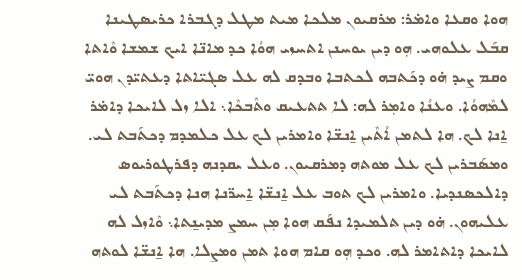ܗܘܐ ܘܩܥܐ ܘܐܡ̇ܪ: ܡܪܩܝܘܢ ܡܠܟܐ ܡܝܬ ܡܛܠ ܕܓܒܪܐ ܟܪܝܣܛܝܢܐ ܩܒܰܠ ܥܠܘܗܝ. ܗ݂ܘ ܕܝܢ ܝܘܚܢܢ ܐܬܚܙܝ ܗܘܳܐ ܟܕ ܡܐܢ̈ܐ ܐܝܟ ܫܡܫܐ ܘܶܐܬܐ ܘܩܡ ܨܝܕ ܗ̇ܘ ܕܟܰܬܒܗ ܠܟܬܒܐ ܘܒܕܩ ܠܗ ܥܠ ܣܓܝ̈ܐܬܐ ܕܥܬܝ̈ܕܢ ܗܘܝ̈ ܠܡܶܗܘܳܐ. ܘܥܢܳܐ ܘܐܡ݂ܪ ܠܗ: ܠܐ ܬܬܥܝܩ ܘܬܶܒܟܶܐ܆ ܐܠܐ ܙܠ ܠܐܝܟܐ ܕܐܡ̇ܪ ܐ̱ܢܐ ܠܟ. ܗܐ ܠܬܡܢ ܐܳܬܶܝܢ ܐ̱ܢܫ̈ܐ ܘܐܡܪܝܢ ܠܟ ܥܠ ܟܠܡܕܡ ܕܟܬܰܒܬ ܠܝ. ܘܡܣܰܒܪܝܢ ܠܟ ܥܠ ܡܘܬܗ ܕܡܪܩܝܘܢ. ܘܥܠ ܝܩܕܢܗ ܕܦܪܛܘܪܝܘܣ ܕܐܠܟܣܢܕܝܐ. ܘܐܡܪܝܢ ܠܟ ܬܘܒ ܥܠ ܐ̱ܢܫ̈ܐ ܐ̱ܚܪ̈ܢܐ ܗܢܐ ܕܟܬܰܒܬ ܠܝ ܥܠܝܗܘܢ. ܗ̇ܘ ܕܝܢ ܬܠܡܝܕܐ ܢܦܰܩ ܗܘܐ ܡ݂ܢ ܚܡܨ ܡܕܝܢ̱ܬܐ܆ ܘܶܐܙܠ ܠܗ ܠܐܝܟܐ ܕܐܬܐܡܪ ܠܗ. ܘܟܕ ܗ݂ܘ ܩܐܡ ܗܘܐ ܬܡܢ ܘܡܨܠܐ. ܗܐ ܐ̱ܢܫ̈ܐ ܠܘܬܗ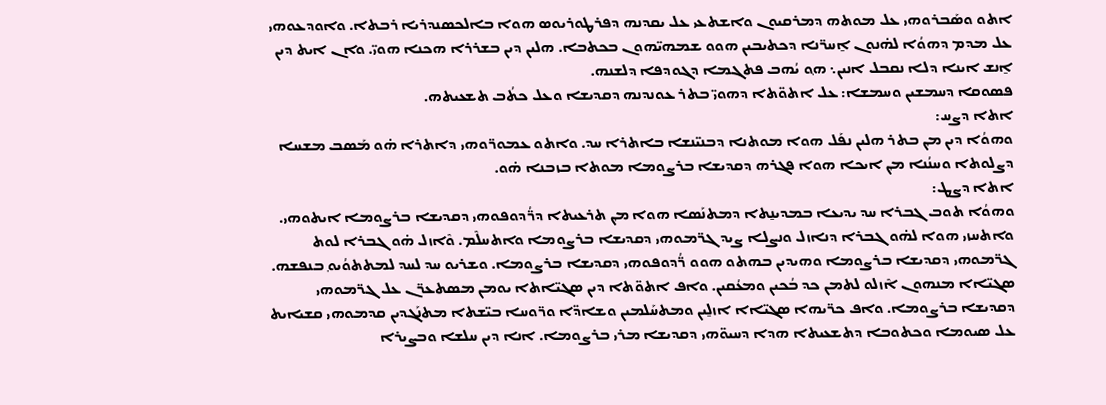ܐܬܘ ܘܣܰܒܪܘܗܝ ܥܠ ܡܘܬܗ ܕܡܪܩܝܘܢ ܘܐܫܬܥܝ ܥܠ ܝܩܕܢܗ ܕܦܪܛܘܪܝܘܣ ܗܘܐ ܒܐܠܟܣܢܕܪܝܐ ܪܒܬܐ. ܘܐܘܕܥܘܗܝ ܥܠ ܡܕܡ ܕܗܘܳܐ ܠܗ̇ܢܘܢ ܐ̱ܚܪ̈ܢܐ ܕܟܬܝܒܝܢ ܗܘܘ ܫܡܗܝ̈ܗܘܢ ܒܟܬܒܐ. ܗܠܝܢ ܕܝܢ ܒܫܪܪܐ ܗܟܢܐ ܗܘܝ̈. ܘܐܢ ܐܝܬ ܕܝܢ ܐ̱ܢܫ ܐܝܢܐ ܕܠܐ ܢܩܒܠ ܐܢܝܢ܆ ܗ݂ܘ ܝܳܗܒ ܦܬܓܡܐ ܕܓܘܕܦܐ ܕܠܫܢܗ.
ܦܣܘܩܐ ܕܚܡܫܝܢ ܘܚܡܫܐ: ܥܠ ܐܬܘ̈ܬܐ ܕܗܘܝ̈ ܒܬܪ ܥܘܢܕܢܗ ܕܩܕܝܫܐ ܘܥܠ ܟܬܳܒ ܬܫܥܝܬܗ.
ܐܬܐ ܕܨܚ:
ܘܗܘܳܐ ܕܝܢ ܡ݂ܢ ܒܬܪ ܗܠܝܢ ܢܦܰܠ ܗܘܐ ܡܘܬܢܐ ܕܒܢܝ̈ܢܫܐ ܒܐܬܪܐ ܚܕ. ܘܐܬܘ ܥܡܘܪ̈ܘܗܝ ܕܐܬܪܐ ܗ̇ܘ ܡܰܣܒ ܡܫܚܐ ܕܨܠܘܬܐ ܘܚܢܳܢܐ ܡ݂ܢ ܐܝܟܐ ܗܘܐ ܦܓܪܗ ܕܩܕܝܫܐ ܒܪܨܘܡܐ ܡܘܬܐ ܒܙܒܢܐ ܗ̇ܘ.
ܐܬܐ ܕܨܛ:
ܘܗܘܳܐ ܬܘܒ ܓܒܪܐ ܚܕ ܝܕܝܥܐ ܒܡܕܝܢ̱ܬܐ ܕܡܬܢܰܣܐ ܗܘܐ ܡ݂ܢ ܬܪܥܝܬܐ ܕܪ̈ܳܕܘܦܘܗܝ ܕܩܕܝܫܐ ܒܪܨܘܡܐ ܐܝܬܘܗܝ. ܘܐܬܚܙܝ ܗܘܐ ܠܗ̇ܘ ܓܒܪܐ ܕܢܐܙܠ ܘܢܨܠܐ ܨܝܕ ܓܪ̈ܡܘܗܝ ܕܩܕܝܫܐ ܒܪܨܘܡܐ ܘܐܬܚܠܶܡ. ܘܶܐܙܠ ܗ̇ܘ ܓܒܪܐ ܠܘܬ ܓܪ̈ܡܘܗܝ ܕܩܕܝܫܐ ܒܪܨܘܡܐ ܘܗܝܕܝܢ ܒܗܬܘ ܗܘܘ ܪ̈ܳܕܘܦܘܗܝ ܕܩܕܝܫܐ ܒܪܨܘܡܐ. ܘܫܪܝܘ ܚܕ ܠܚܕ ܠܡܬܬܘܳܝܘ݂ ܒܢܦܫܗ. ܣܓܝ̈ܐܐ ܡܢܗܘܢ ܐܶܙܠܘ ܠܬܡܢ ܟܕ ܒܳܟܝܢ ܘܡܥܳܩܝܢ. ܘܐܦ ܐܬܘ̈ܬܐ ܕܝܢ ܣܓܝ̈ܐܬܐ ܝܘܡܢ ܡܣܬܥܪ̈ܢ ܥܠ ܓܪ̈ܡܘܗܝ ܕܩܕܝܫܐ ܒܪܨܘܡܐ. ܘܐܦ ܟܪ̈ܝܗܐ ܣܓܝ̈ܐܐ ܐܙܠ̱ܝܢ ܘܡܬܚܰܠܡܝܢ ܘܫܐܕ̈ܐ ܘܪ̈ܘܚܐ ܒܝ̈ܫܬܐ ܡܬܢܰܓܕܝܢ ܩܕܡܘܗܝ ܩܫܝܐܝܬ ܥܠ ܣܝܘܡܐ ܘܟܬܘܒܐ ܕܬܫܥܝܬܐ ܗܕܐ ܕܚܝܘ̈ܗܝ ܕܩܕܝܫܐ ܡܪܝ ܒܪܨܘܡܐ. ܐܢܐ ܕܝܢ ܚܠܫܐ ܘܒܨܝܪܐ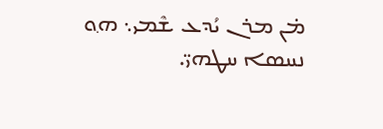ܡ̇ܢ ܡܪܢ ܝܳܕܥ ܫܶܡܝ܆ ܗ݂ܘ ܢܚܣܐ ܚܛܗܝ̈.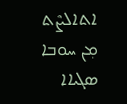ܐܬܐܠܨܶܬ ܡ݂ܢ ܚܘܒܐ ܣܓܝܐܐ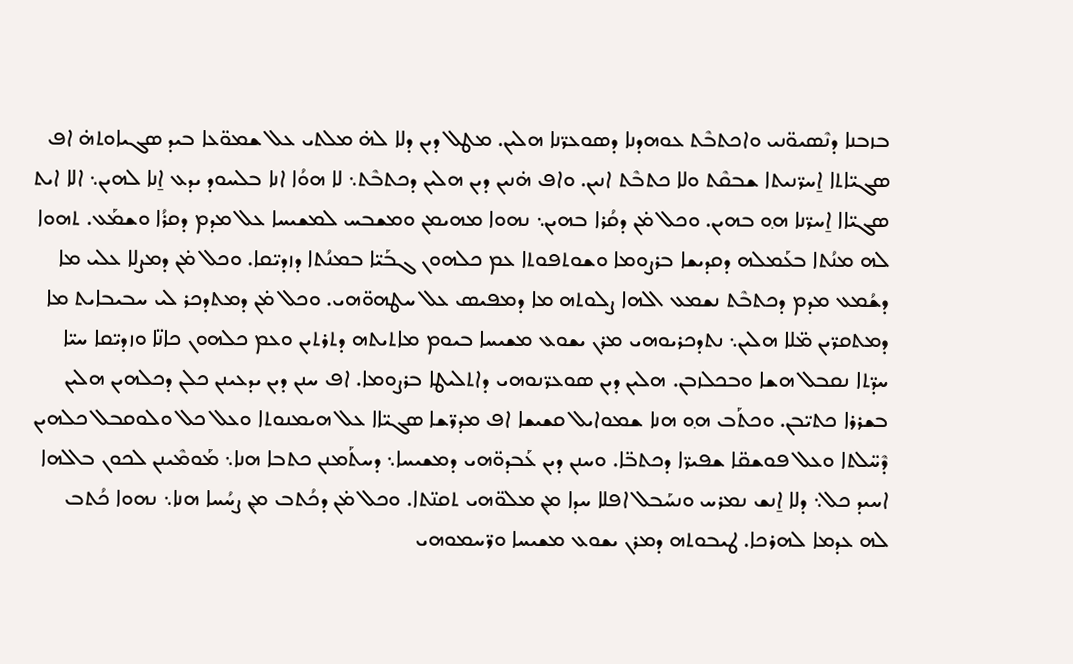ܒܙܒܢܐ ܕܢܶܣܝܘ̈ܢܝ ܘܐܟܬܒܶܬ ܥܘܗܕܢܐ ܕܣܘܥܪ̈ܢܐ ܗܠܝܢ. ܡܛܠ ܕܝܢ ܕܠܐ ܠܗ̇ ܡܠܬܝ ܥܠ ܫܡܘ̈ܥܐ ܒܝܕ ܣܓܝܐܘܬܗ̇ ܐܦ ܣܓܝ̈ܐܬܐ ܐ̱ܚܪ̈ܢܝܬܐ ܫܒܩܶܬ ܘܠܐ ܟܬܒܶܬ ܐܢܝܢ. ܘܐܦ ܗ̇ܢܝܢ ܕܝܢ ܗܠܝܢ ܕܟܬܒܶܬ܆ ܠܐ ܗܘܳܐ ܐܢܐ ܒܠܚܘܕ ܝܕܥ ܐ̱ܢܐ ܠܗܝܢ܆ ܐܠܐ ܐܝܬ ܣܓܝ̈ܐܐ ܐ̱ܚܪ̈ܢܐ ܗ݂ܘ ܒܗܝܢ. ܘܟܠ ܡ̇ܢ ܕܩܳܪܐ ܒܗܝܢ܆ ܢܗܘܐ ܡܗܝܡܢ ܘܡܫܒܚ ܠܡܫܝܚܐ ܥܠ ܡܕܡ ܕܩܪܳܐ ܘܫܡܰܥ. ܬܗܘܐ ܠܗ ܡܢܳܬܐ ܒܥܰܡܠܗ ܕܩܕܝܫܐ ܒܪܨܘܡܐ ܘܫܘܬܦܘܬܐ ܥܡ ܟܠܗܘܢ ܓܒܰܝ̈ܐ ܒܡܢܳܬܐ ܕܙܕܝ̈ܩܐ. ܘܟܠ ܡ̇ܢ ܕܡܨܠܐ ܥܠܝ ܡܐ ܕܫܳܡܥ ܡܕܡ ܕܟܬܒܶܬ ܢܫܡܥ ܐܠܗܐ ܨܠܘܬܗ ܡܐ ܕܡܦܝܣ ܥܠ ܚܛܗܘ̈ܗܝ. ܘܟܠ ܡ̇ܢ ܕܡܬܕܟܪ ܠܝ ܚܒܝܒܐܝܬ ܡܐ ܕܡܬܩܪ̈ܝܢ ܡ̈ܠܐ ܗܠܝܢ܆ ܢܬܕܟܪܝܘܗܝ ܡܪܢ ܝܫܘܥ ܡܫܝܚܐ ܒܝܘܡ ܡܐܬܝܬܗ ܕܬܪܬܝܢ ܘܥܡ ܟܠܗܘܢ ܟܐܢ̈ܐ ܘܙܕܝ̈ܩܐ ܚܝ̈ܐ ܚܕ̈ܬܐ ܢܩܒܠ ܗܫܐ ܘܒܟܠܙܒܢ. ܗܠܝܢ ܕܝܢ ܣܘܥܪ̈ܢܘܗܝ ܕܐܬܠܝܛܐ ܒܪܨܘܡܐ. ܐܦ ܚܢܢ ܕܝܢ ܝܕܥܝܢܢ ܟܠܢ ܕܟܠܗܝܢ ܗܠܝܢ ܒܫܪܪܐ ܟܬܝ̈ܒܢ. ܘܟܬܰܒ ܗ݂ܘ ܗܢܐ ܫܡܘܐܝܠ ܩܫܝܫܐ ܐܦ ܡܕܪ̈ܫܐ ܣܓܝ̈ܐܐ ܥܠ ܗܝܡܢܘܬܐ ܘܥܠ ܟܠ ܘܠܘܩܒܠ ܟܠܗܝܢ ܕܶܚ̈ܠܬܐ ܘܥܠ ܦܘܫܩ̈ܐ ܫܦܝܪ̈ܐ ܕܟܬܒ̈ܐ. ܘܚܢܢ ܕܝܢ ܥܰܒܕܘ̈ܗܝ ܕܡܫܝܚܐ܆ ܕܚܬܰܡܢܢ ܟܬܒܐ ܗܢܐ܆ ܡܰܘܡܶܝܢܢ ܠܟܘܢ ܒܐܠܗܐ ܐܚܝܕ ܟܠ܆ ܕܠܐ ܐ̱ܢܫ ܢܡܪܚ ܘܢܚܰܒܠ ܐܦܠܐ ܚܕܐ ܡ݂ܢ ܡܠܘ̈ܗܝ ܬܩܢ̈ܬܐ. ܘܟܠ ܡ̇ܢ ܕܟܳܬܒ ܡ݂ܢ ܨܚܳܚܐ ܗܢܐ܆ ܢܗܘܐ ܟܳܬܒ ܠܗ ܥܕܡܐ ܠܗܪܟܐ. ܛܝܒܘܬܗ ܕܡܪܢ ܝܫܘܥ ܡܫܝܚܐ ܘܪ̈ܚܡܘܗܝ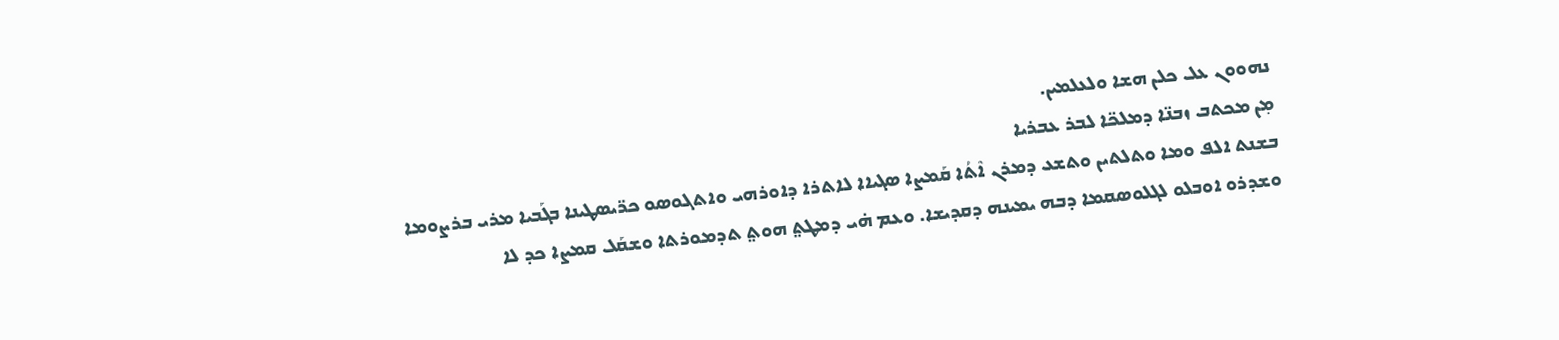ܢܗܘܘܢ ܥܠ ܟܠܢ ܗܫܐ ܘܠܥܠܡܝܢ.
ܡ݂ܢ ܡܟܬܒ ܙܒܢ̈ܐ ܕܡܠܟ̈ܐ ܠܒܪ ܥܒܪܝܐ
ܒܫܢܬ ܐܠܦ ܘܡܐ ܘܬܠܬܝܢ ܘܬܫܥ ܕܡܪܢ ܐܶܬܳܐ ܩܰܡܨܐ ܣܓܝܐܐ ܠܐܬܪܐ ܕܐܘܪܗܝ ܘܐܬܓܘܣܘ ܟܪ̈ܝܣܛܝܢܐ ܒܓܰܒܝܐ ܡܪܝ ܒܪܨܘܡܐ ܘܫܕܪܘ ܐܘܒܠܘ ܠܓܠܘܣܩܡܐ ܕܒܗ ܝܡܝܢܗ ܕܩܕܝܫܐ. ܘܥܡ ܗ̇ܝ ܕܡܛܬ݀ ܗܘܬ݀ ܬܕܡܘܪܬܐ ܘܫܩܰܠ ܩܡܨܐ ܟܕ ܠܐ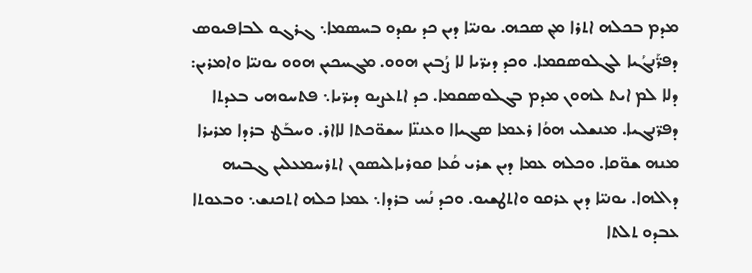ܡܕܡ ܒܟܠܗ ܐܬܪܐ ܡ݂ܢ ܣܟܗ. ܝܘܢܝ̈ܐ ܕܝܢ ܟܕ ܝܩܕܘ ܒܚܣܡܐ܆ ܓܪܓܘ ܠܒܐܦܝܘܣ ܕܦܪ̈ܰܢܓܳܝܐ ܠܓܠܘܣܩܡܐ. ܘܟܕ ܕܝܪ̈ܝܐ ܠܐ ܨܳܒܝܢ ܗܘܘ. ܡܓܚܟܝܢ ܗܘܘ ܝܘܢܝ̈ܐ ܘܐܡܪܝܢ: ܕܠܐ ܠܡ ܐܝܬ ܠܗܘܢ ܡܕܡ ܒܓܠܘܣܩܡܐ. ܟܕ ܐܬܥܨܝܘ ܕܝܪ̈ܝܐ܆ ܦܬܚܘܗܝ ܒܥܕܬܐ ܕܦܪ̈ܢܓܝܐ. ܡܢܫܠܝ ܗܘܳܐ ܪܥܡܐ ܣܓܝܐܐ ܘܥܢܢ̈ܐ ܚܫܘ̈ܟܬܐ ܠܐܐܪ. ܘܚܒܰܛ ܒܪܕܐ ܡܪܝܪܐ ܡܢܗ ܫܘ̈ܩܐ. ܘܟܠܗ ܥܡܐ ܕܝܢ ܫܪܝ ܩܳܥܐ ܩܘܪܝܐܠܝܣܘܢ ܐܬܪܚܡܥܠܝܢ ܓܒܝܗ ܕܐܠܗܐ. ܝܘܢܝ̈ܐ ܕܝܢ ܥܪܩܘ ܘܐܬܛܫܝܘ. ܘܟܕ ܢܳܚ ܒܪܕܐ܆ ܥܡܐ ܟܠܗ ܐܬܟܢܫ܆ ܘܒܥܘܬܐ ܥܒܕܘ ܬܠܬܐ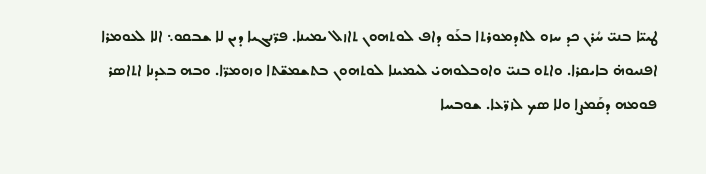ܛܝܝ̈ܐ ܒܢܝ̈ ܚܳܪܢ ܟܕ ܚܙܘ ܠܬܕܡܘܪܬܐ ܒܥܰܘ ܕܐܦ ܠܘܬܗܘܢ ܬܐܙܠ ܝܡܝܢܐ. ܦܪ̈ܢܓܝܐ ܕܝܢ ܠܐ ܫܒܩܘ܆ ܐܠܐ ܠܥܘܡܪܐ ܐܦܢܝܘܗ̇ ܒܐܝܩܪܐ. ܘܐܬܘ ܒܢܝ̈ ܘܐܘܒܠܘܗܝ̇ ܠܝܡܝܢܐ ܠܘܬܗܘܢ ܒܬܫܡܫ̈ܬܐ ܘܙܘܡܪ̈ܐ. ܘܒܗ ܒܥܕܢܐ ܐܬܐܣܪ ܦܘܡܗ ܕܩܰܡܨܐ ܘܠܐ ܣܟ ܠܙܪ̈ܥܐ. ܫܘܒܚܐ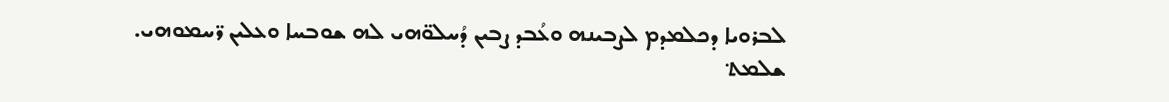ܠܒܪܘܝܐ ܕܟܠܡܕܡ ܠܨܒܝܢܗ ܘܥܳܒܕ ܨܒܝܢ ܕܳܚܠܘ̈ܗܝ ܠܗ ܫܘܒܚܐ ܘܥܠܝܢ ܪ̈ܚܡܘܗܝ.
ܫܠܡܬ݀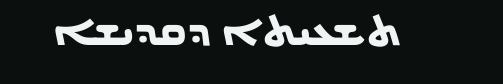ܬܫܥܝܬܐ ܕܩܕܝܫܐ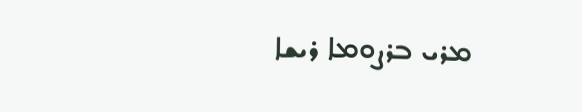ܡܪܝ ܒܪܨܘܡܐ ܪܝܫܐ